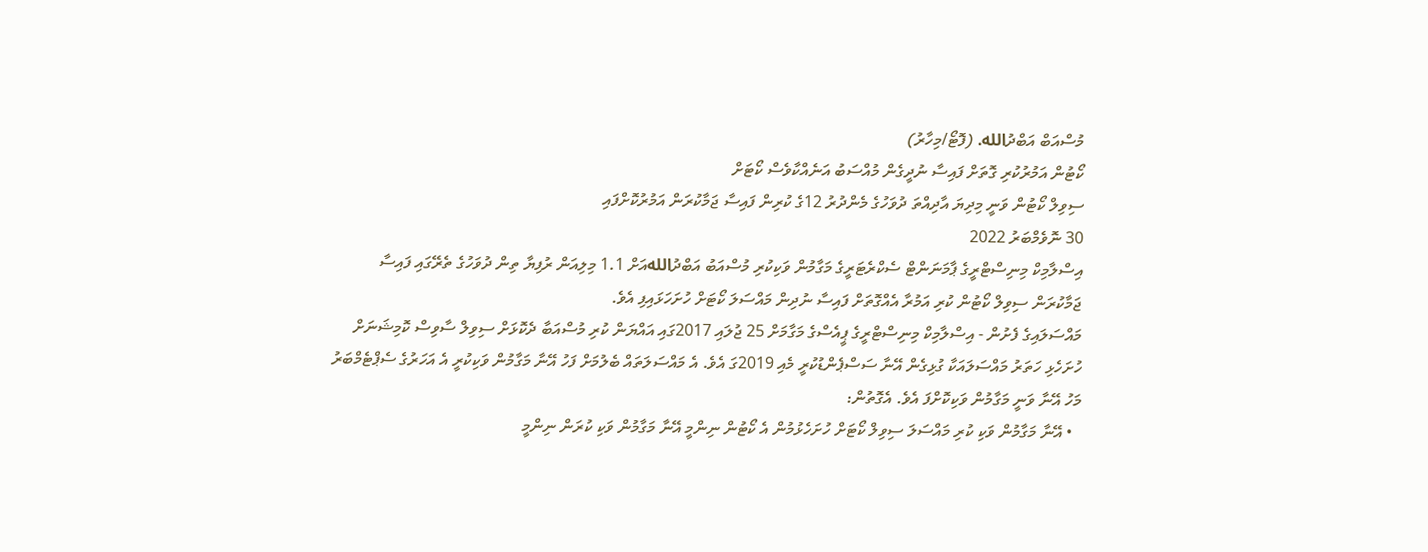މުސްއަބް އަބްދުالله. (ފޮޓޯ/މިހާރު)
ކޯޓުން އަމުރުކުރި ގޮތަށް ފައިސާ ނުދީގެން މުއްސަބު އަނެއްކާވެސް ކޯޓަށް
ސިވިލް ކޯޓުން ވަނީ މިދިޔަ އާދިއްތަ ދުވަހުގެ މެންދުރު 12ގެ ކުރިން ފައިސާ ޖަމާކުރަން އަމުރުކޮށްފައި
30 ނޮވެމްބަރު 2022
އިސްލާމިކް މިނިސްޓްރީގެ ޕާމަނަންޓް ސެކްރެޓަރީގެ މަގާމުން ވަކިކުރި މުސްއަބު އަބްދުاللهއަށް 1.1 މިލިއަން ރުފިޔާ ތިން ދުވަހުގެ ތެރޭގައި ފައިސާ ޖަމާކުރަން ސިވިލް ކޯޓުން ކުރި އަމުރާ އެއްގޮތަށް ފައިސާ ނުދިން މައްސަލަ ކޯޓަށް ހުށަހަޅައިފި އެވެ.
މައްސަލައިގެ ފެށުން - އިސްލާމިކް މިނިސްޓްރީގެ ޕީއެސްގެ މަގާމަށް 25 ޖުލައި 2017ގައި އައްޔަން ކުރި މުސްއަބާ ދެކޮޅަށް ސިވިލް ސާވިސް ކޮމިޝަނަށް ހުށަހެޅި ހަތަރު މައްސަލައަކާ ގުޅިގެން އޭނާ ސަސްޕެންޑުކުރީ މެއި 2019ގަ އެވެ. އެ މައްސަލަތައް ބެލުމަށް ފަހު އޭނާ މަގާމުން ވަކިކުރީ އެ އަހަރުގެ ސެޕްޓެމްބަރު މަހު އޭނާ ވަނީ މަގާމުން ވަކިކޮށްފަ އެވެ. އެގޮތުން:
  • އޭނާ މަގާމުން ވަކި ކުރި މައްސަލަ ސިވިލް ކޯޓަށް ހުށަހެޅުމުން އެ ކޯޓުން ނިންމީ އޭނާ މަގާމުން ވަކި ކުރަން ނިންމީ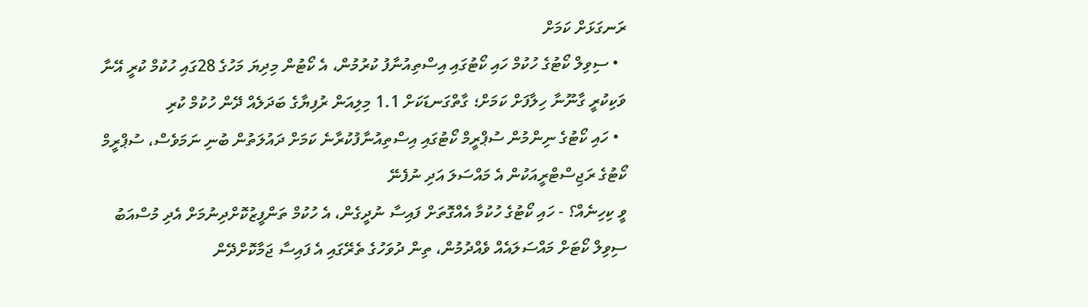ރަނގަޅަށް ކަމަށް
  • ސިވިލް ކޯޓުގެ ހުކުމް ހައި ކޯޓުގައި އިސްތިއުނާފު ކުރުމުން، އެ ކޯޓުން މިދިޔަ މަހުގެ 28ގައި ހުކުމް ކުރީ އޭނާ ވަކިކުރީ ގާނޫނާ ހިލާފަށް ކަމަށް؛ ގާތްގަނޑަކަށް 1.1 މިލިއަން ރުފިޔާގެ ބަދަލެއް ދޭން ހުކުމް ކުރި
  • ހައި ކޯޓުގެ ނިންމުން ސުޕްރީމް ކޯޓުގައި އިސްތިއުނާފުކުރާނެ ކަމަށް ދައުލަތުން ބުނި ނަމަވެސް، ސުޕްރީމް ކޯޓުގެ ރަޖިސްޓްރީއަކުން އެ މައްސަލަ އަދި ނުފެނޭ
ވީ ކިހިނެއް؟ - ހައި ކޯޓުގެ ހުކުމާ އެއްގޮތަށް ފައިސާ ނުދީގެން، އެ ހުކުމް ތަންފީޒުކޮށްދިނުމަށް އެދި މުސްއަބު ސިވިލް ކޯޓަށް މައްސަލައެއް ވެއްދުމުން، ތިން ދުވަހުގެ ތެރޭގައި އެ ފައިސާ ޖަމާކޮށްދޭން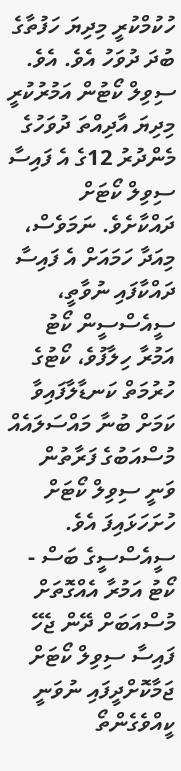ހުކުމްކުރީ މިދިޔަ ހަފުތާގެ ބުދަ ދުވަހު އެވެ. އެވެ.
ސިވިލް ކޯޓުން އަމުރުކުރީ މިދިޔަ އާދިއްތަ ދުވަހުގެ މެންދުރު 12ގެ އެ ފައިސާ ސިވިލް ކޯޓަށް ދައްކާށެވެ. ނަމަވެސް، މިއަދާ ހަމައަށް އެ ފައިސާ ދައްކާފައި ނުވާތީ، ސީއެސްސީން ކޯޓު އަމުރާ ހިލާފުވެ، ކޯޓުގެ ހުރުމަތް ކަނޑާލާފައިވާ ކަމަށް ބުނާ މައްސަލައެއް މުސްއަބުގެ ފަރާތުން ވަނީ ސިވިލް ކޯޓަށް ހުށަހަޅައިފަ އެވެ.
ސީއެސްސީގެ ބަސް - ކޯޓު އަމުރާ އެއްގޮތަށް މުސްއަބަށް ދޭން ޖެހޭ ފައިސާ ސިވިލް ކޯޓަށް ޖަމާކޮށްދީފައި ނުވަނީ ކީއްވެގެންތޯ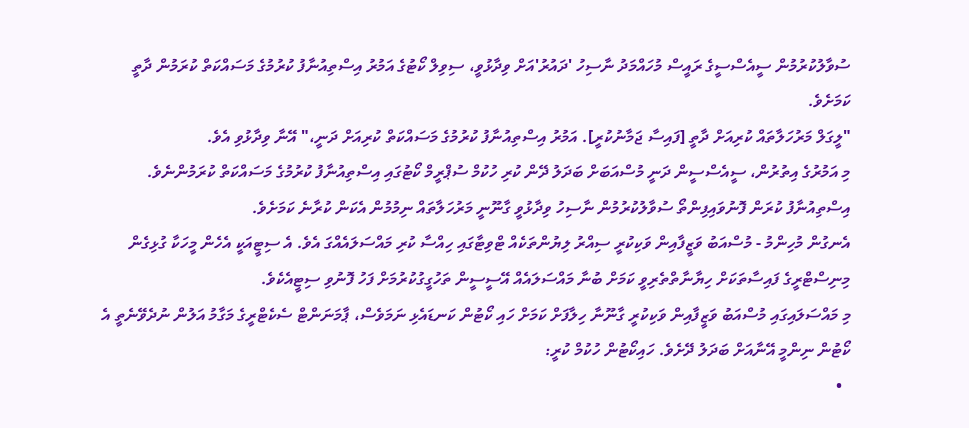ސުވާލުކުރުމުން ސީއެސްސީގެ ރައީސް މުހައްމަދު ނާސިހު 'ދައުރު'އަށް ވިދާޅުވީ، ސިވިލް ކޯޓުގެ އަމުރު އިސްތިއުނާފު ކުރުމުގެ މަސައްކަތް ކުރަމުން ދާތީ ކަމަށެވެ.
"ލީގަލް މަރުހަލާތައް ކުރިއަށް ދާތީ [ފައިސާ ޖަމާނުކުރީ]. އަމުރު އިސްތިއުނާފު ކުރުމުގެ މަސައްކަތް ކުރިއަށް ދަނީ،" އޭނާ ވިދާޅުވި އެވެ.
މި އަމުރުގެ އިތުރުން، ސީއެސްސީން ދަނީ މުސްއަބަށް ބަދަލު ދޭން ކުރި ހުކުމް ސުޕްރީމް ކޯޓުގައި އިސްތިއުނާފު ކުރުމުގެ މަސައްކަތް ކުރަމުންނެވެ. އިސްތިއުނާފު ކުރަން ފޮނުވައިފިންތޯ ސުވާލުކުރުމުން ނާސިހު ވިދާޅުވީ ގާނޫނީ މަރުހަލާތައް ނިމުމުން އެކަން ކުރާނެ ކަމަށެވެ.
އެނގުން މުހިންމު - މުސްއަބު ވަޒީފާއިން ވަކިކުރީ ސިއްރު ލިޔުންތަކެއް ޓްވިޓާގައި ހިއްސާ ކުރި މައްސަލައެއްގަ އެވެ. އެ ސިޓީއަކީ އެހެން މީހަކާ ގުޅިގެން މިނިސްޓްރީގެ ފައިސާތަކަށް ހިޔާނާތްތެރިވީ ކަމަށް ބުނާ މައްސަލައެއް އޭސީސީން ތަހުގީގުކުރުމަށް ފަހު ފޮނުވި ސިޓީއެކެވެ.
މި މައްސަލައިގައި މުސްއަބު ވަޒީފާއިން ވަކިކުރީ ގާނޫނާ ހިލާފަށް ކަމަށް ހައި ކޯޓުން ކަނޑައެޅި ނަމަވެސް، ޕާމަނަންޓް ސެކެޓްރީގެ މަގާމު އަލުން ނުދެވޭނެތީ އެ ކޯޓުން ނިންމީ އޭނާއަށް ބަދަލު ދޭށެވެ. ހައިކޯޓުން ހުކުމް ކުރީ:
  •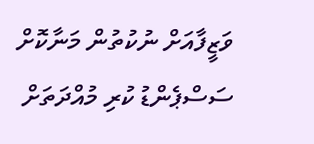ވަޒީފާއަށް ނުކުތުން މަނާކޮށް ސަސްޕެންޑު ކުރި މުއްދަތަށް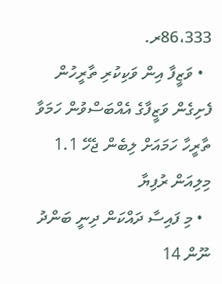86،333ރ.
  • ވަޒީފާ އިން ވަކިކުރި ތާރީހުން ފެށިގެން ވަޒީފާގެ އެއްބަސްވުން ހަމަވާ ތާރީހާ ހަމައަށް ލިބެން ޖެހޭ 1.1 މިލިއަން ރުފިޔާ
  • މި ފައިސާ ދައްކަން ދިނީ ބަންދު ނޫން 14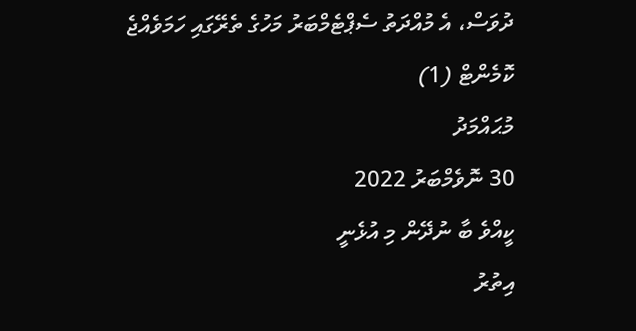ދުވަސް، އެ މުއްދަތު ސެޕްޓެމްބަރު މަހުގެ ތެރޭގައި ހަމަވެއްޖެ
ކޮމެންޓް (1)
މުޙައްމަދު
30 ނޮވެމްބަރު 2022
ކީއްވެ ބާ ނުދޭން މި އުޅެނީ
އިތުރު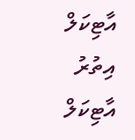އާޓިކަލް
އިތުރު އާޓިކަލް